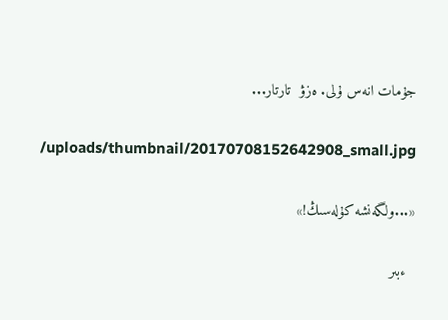جۇمات انەس ۇلى. ەزۋ  تارتار...

/uploads/thumbnail/20170708152642908_small.jpg

«...ولگەنشە كۇلەسىڭ!»

  ءبىر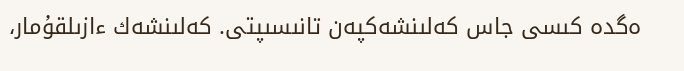ەگدە كىسى جاس كەلىنشەكپەن تانىسىپتى. كەلىنشەك ءازىلقۇمار،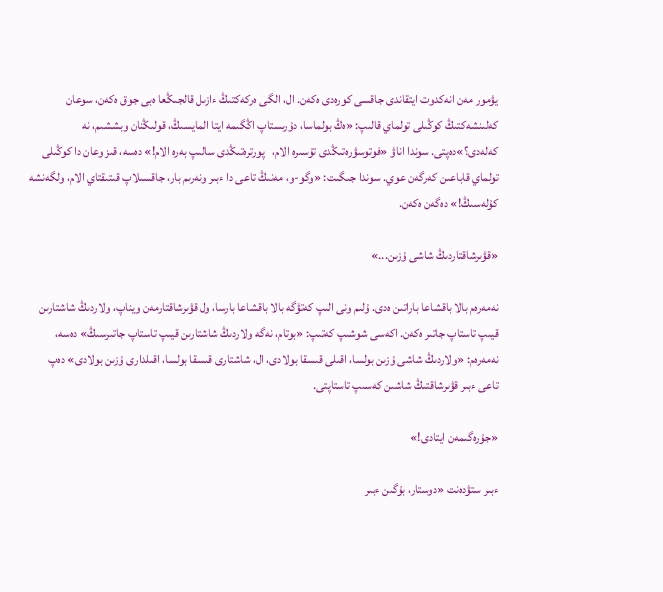يۋمور مەن انەكدوت ايتقاندى جاقسى كورەدى ەكەن. ال، الگى ەركەكتىڭ ءازىل قالجىڭعا ەبى جوق ەكەن، سوعان كەلىنشەكتىڭ كوڭىلى تولماي قالىپ: «ەڭ بولماسا، دۇرىستاپ اڭگىمە ايتا المايسىڭ، قولىڭنان وبششىم، نە كەلەدى؟»دەپتى. سوندا اناۋ «فوتوسۋرەتىڭدى تۇسىرە الام،   پورترەتىڭدى سالىپ بەرە الام!» دەسە، قىز وعان دا كوڭىلى تولماي قاباعىن كەرگەن عوي. سوندا جىگىت: «وگو-و، مەنىڭ تاعى دا ءبىر ونەرىم بار، جاقسىلاپ قىتىقتاي الام، ولگەنشە كۇلەسىڭ!» دەگەن ەكەن.

«قۋىرشاقتاردىڭ شاشى ۇزىن...»

نەمەرەم بالا باقشاعا باراتىن ەدى. ۇلىم ونى الىپ كەتۋگە بالا باقشاعا بارسا، ول قۋىرشاقتارمەن ويناپ، ولاردىڭ شاشتارىن قيىپ تاستاپ جاتىر ەكەن. اكەسى شوشىپ كەتىپ: «بوتام، نەگە ولاردىڭ شاشتارىن قيىپ تاستاپ جاتىرسىڭ» دەسە، نەمەرەم: «ولاردىڭ شاشى ۇزىن بولسا، اقىلى قىسقا بولادى، ال، شاشتارى قىسقا بولسا، اقىلدارى ۇزىن بولادى» دەپ تاعى ءبىر قۋىرشاقتىڭ شاشىن كەسىپ تاستاپتى.

«جۇرەگىمەن ايتادى!»

ءبىر ستۋدەنت «دوستار، بۇگىن ءبىر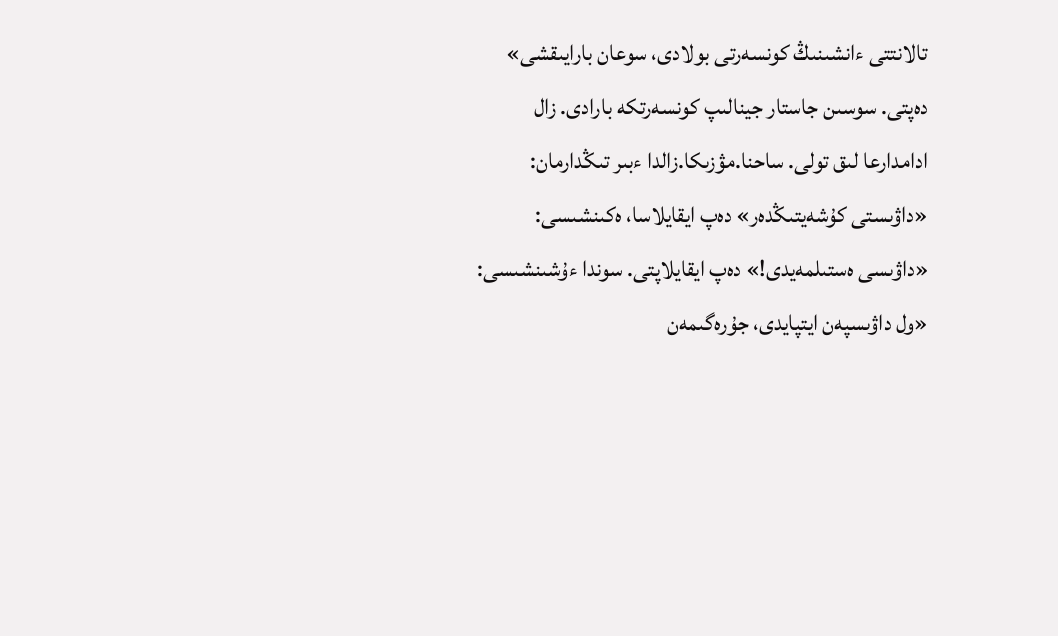تالانتتى ءانشىنىڭ كونسەرتى بولادى، سوعان بارايىقشى» دەپتى. سوسىن جاستار جينالىپ كونسەرتكە بارادى. زال ادامدارعا لىق تولى. ساحنا.مۋزىكا.زالدا ءبىر تىڭدارمان: «داۋىستى كۇشەيتىڭدەر» دەپ ايقايلاسا، ەكىنشىسى: «داۋىسى ەستىلمەيدى!» دەپ ايقايلاپتى. سوندا ءۇشىنشىسى: «ول داۋىسپەن ايتپايدى، جۇرەگىمەن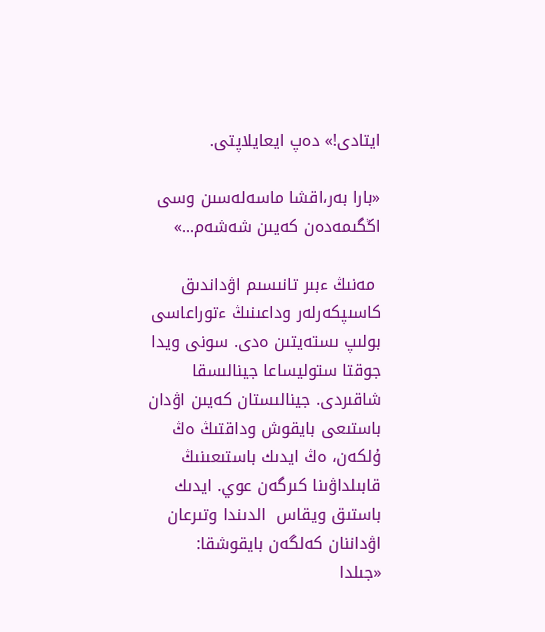ايتادى!» دەپ ايعايلاپتى.

«بارا بەر،اقشا ماسەلەسىن وسى اڭگىمەدەن كەيىن شەشەم...»

 مەنىڭ ءبىر تانىسىم اۋداندىق كاسىپكەرلەر وداعىنىڭ ءتوراعاسى بولىپ ىستەيتىن ەدى. سونى ويدا جوقتا ستوليساعا جينالىسقا شاقىردى. جينالىستان كەيىن اۋدان باستىعى بايقوش وداقتىڭ ەڭ ۇلكەن، ەڭ ايدىك باستىعىنىڭ قابىلداۋىنا كىرگەن عوي. ايدىك باستىق ويقاس  الدىندا وتىرعان اۋداننان كەلگەن بايقوشقا:  «جىلدا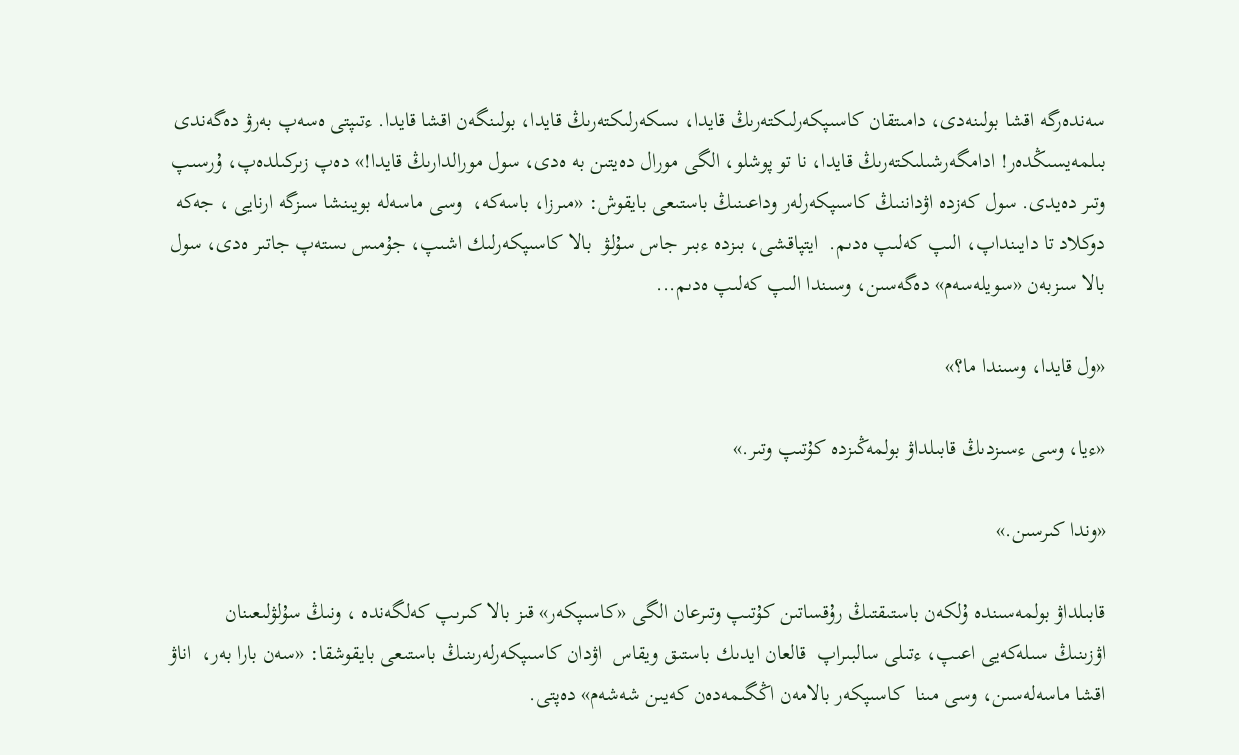سەندەرگە اقشا بولىنەدى، دامىتقان كاسىپكەرلىكتەرىڭ قايدا، ىسكەرلىكتەرىڭ قايدا، بولىنگەن اقشا قايدا. ءتىپتى ەسەپ بەرۋ دەگەندى بىلمەيسىڭدەر! ادامگەرشىلىكتەرىڭ قايدا، نا تو پوشلو، الگى مورال دەيتىن بە ەدى، سول مورالدارىڭ قايدا!» دەپ زىركىلدەپ، ۇرسىپ  وتىر دەيدى. سول كەزدە اۋداننىڭ كاسىپكەرلەر وداعىنىڭ باستىعى بايقوش: «مىرزا، باسەكە،  وسى ماسەلە بويىنشا سىزگە ارنايى ، جەكە دوكلاد تا دايىنداپ، الىپ كەلىپ ەدىم.  ايتپاقشى، بىزدە ءبىر جاس سۇلۋ  بالا كاسىپكەرلىك اشىپ، جۇمىس ىستەپ جاتىر ەدى، سول بالا سىزبەن «سويلەسەم» دەگەسىن، وسىندا الىپ كەلىپ ەدىم...

«ول قايدا، وسىندا ما؟»

«ءيا، وسى ءسىزدىڭ قابىلداۋ بولمەڭىزدە كۇتىپ وتىر.»

«وندا كىرسىن.»

قابىلداۋ بولمەسىندە ۇلكەن باستىقتىڭ رۇقساتىن كۇتىپ وتىرعان الگى «كاسىپكەر» قىز بالا كىرىپ كەلگەندە ، ونىڭ سۇلۋلىعىنان  اۋزىنىڭ سىلەكەيى اعىپ، ءتىلى سالبىراپ  قالعان ايدىك باستىق ويقاس  اۋدان كاسىپكەرلەرىنىڭ باستىعى بايقوشقا: «سەن بارا بەر،  اناۋ اقشا ماسەلەسىن، وسى مىنا  كاسىپكەر بالامەن اڭگىمەدەن كەيىن شەشەم» دەپتى.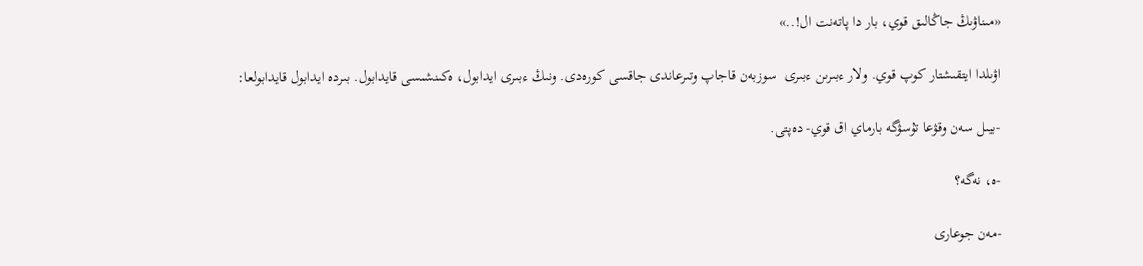«مىناۋىڭ جاڭالىق قوي، بار دا پاتەنت ال!..»

اۋىلدا ايتقىشتار كوپ قوي. ولار ءبىرىن ءبىرى  سوزبەن قاجاپ وتىرعاندى جاقسى كورەدى. ونىڭ ءبىرى ايدابول، ەكىنشىسى قايدابول. بىردە ايدابول قايدابولعا:

-بيىل سەن وقۋعا تۇسۋگە بارماي اق قوي- دەپتى.

-ە، نەگە؟

-مەن جوعارى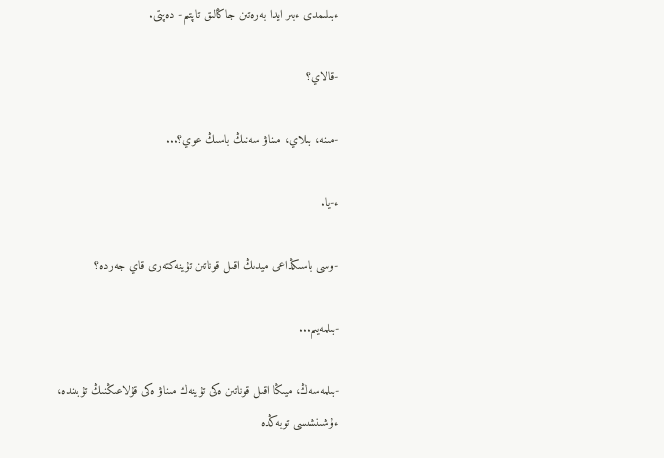ءبىلىمدى ءبىر ايدا بەرەتىن جاڭالىق تاپتىم- دەپتى.

-قالاي؟

-مىنە، بىلاي، مىناۋ سەنىڭ باسىڭ عوي؟...

ء-يا.

-وسى باسىڭداعى ميدىڭ اقىل قوناتىن تۇينەكتەرى قاي جەردە؟

-بىلمەيىم...

-بىلمەسەڭ، ميىڭا اقىل قوناتىن ەكى تۇينەك مىناۋ ەكى قۇلاعىڭنىڭ تۇبىندە، ءۇشىنشىسى توبەڭدە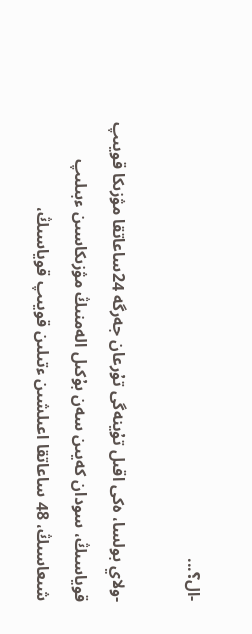-ال؟...

-ولاي بولسا، ەكى اقىل تۇينەگى تۇرعان جەرگە 24ساعاتقا مۋزىكا قويىپ قوياسىڭ، سودان كەيىن سەن بۇكىل الەمنىڭ مۋزىكاسىن ءبىلىپ شىعاسىڭ، 48 ساعاتقا اعىلشىن ءتىلىن قويىپ قوياسىڭ،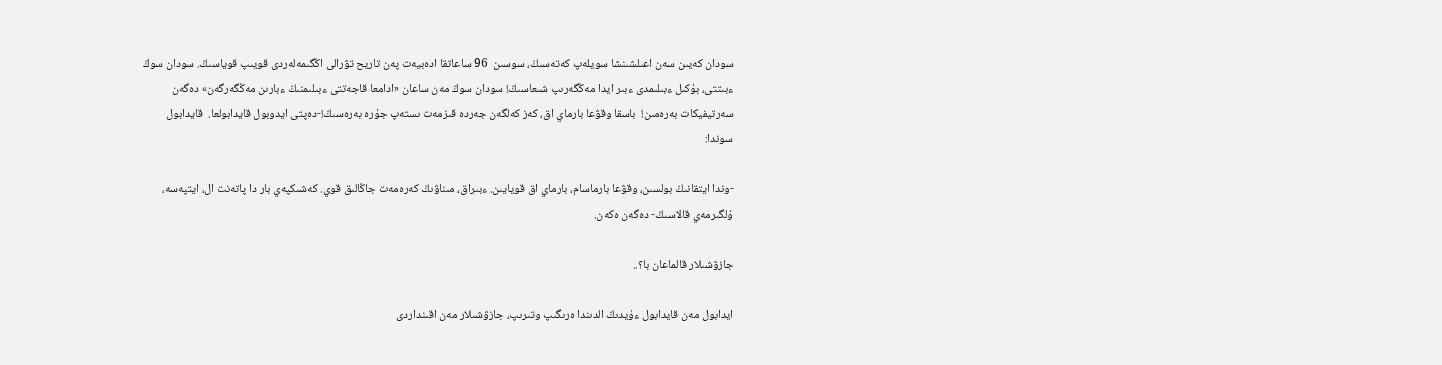سودان كەيىن سەن اعىلشىنشا سويلەپ كەتەسىڭ، سوسىن  96 ساعاتقا ادەبيەت پەن تاريح تۋرالى اڭگىمەلەردى قويىپ قوياسىڭ. سودان سوڭ ءبىتتى، بۇكىل ءبىلىمدى ءبىر ايدا مەڭگەرىپ شىعاسىڭ! سودان سوڭ مەن ساعان «ادامعا قاجەتتى ءبىلىمنىڭ ءبارىن مەڭگەرگەن» دەگەن سەرتيفيكات بەرەمىن!  باسقا وقۋعا بارماي اق، كەز كەلگەن جەردە قىزمەت ىستەپ جۇرە بەرەسىڭ!-دەپتى ايدوبول قايدابولعا.  قايدابول سوندا:

-وندا ايتقانىڭ بولسىن، وقۋعا بارماسام، بارماي اق قويايىن. ءبىراق، مىناۋىڭ كەرەمەت جاڭالىق قوي. كەشىكپەي بار دا پاتەنت ال، ايتپەسە، ۇلگىرمەي قالاسىڭ- دەگەن ەكەن.

جازۋشىلار قالماعان با؟..

ايدابول مەن قايدابول ءۇيدىڭ الدىندا ەرىگىپ وتىرىپ، جازۋشىلار مەن اقىنداردى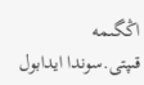اڭگىمە قىپتى.سوندا ايدابول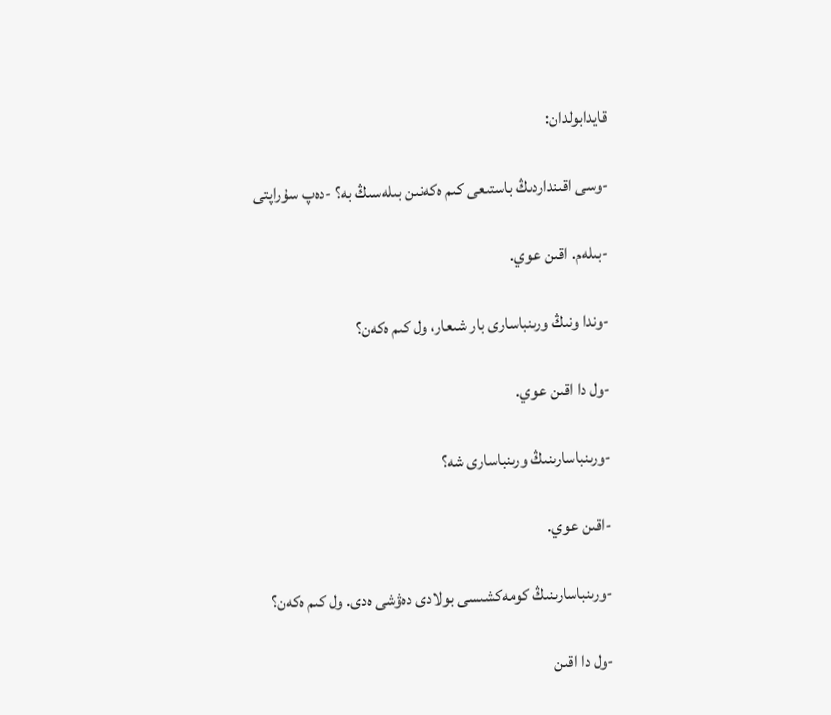قايدابولدان:

-وسى اقىنداردىڭ باستىعى كىم ەكەنىن بىلەسىڭ بە؟ -دەپ سۇراپتى

-بىلەم. اقىن عوي.

-وندا ونىڭ ورىنباسارى بار شىعار، ول كىم ەكەن؟

-ول دا اقىن عوي.

-ورىنباسارىنىڭ ورىنباسارى شە؟

-اقىن عوي.

-ورىنباسارىنىڭ كومەكشىسى بولادى دەۋشى ەدى. ول كىم ەكەن؟

-ول دا اقىن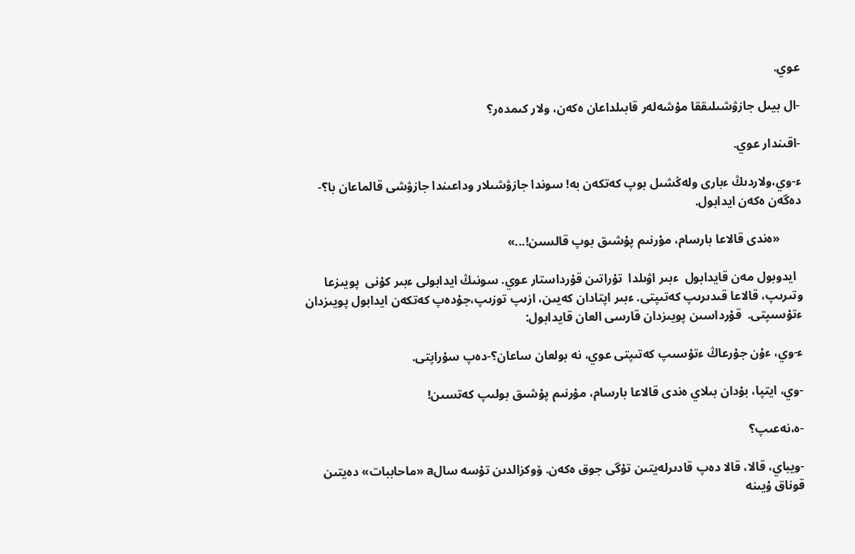عوي.

-ال بيىل جازۋشىلىققا مۇشەلەر قابىلداعان ەكەن، ولار كىمدەر؟

-اقىندار عوي.

ء-وي،ولاردىڭ ءبارى ولەڭشىل بوپ كەتكەن بە! سوندا جازۋشىلار وداعىندا جازۋشى قالماعان با؟- دەگەن ەكەن ايدابول.

       «ەندى قالاعا بارسام، مۇرنىم پۇشىق بوپ قالسىن!...»

  ايدوبول مەن قايدابول  ءبىر اۋىلدا  تۇراتىن قۇرداستار عوي. سونىڭ ايدابولى ءبىر كۇنى  پويىزعا وتىرىپ، قالاعا قىدىرىپ كەتىپتى. ءبىر اپتادان كەيىن، ازىپ توزىپ،جۇدەپ كەتكەن ايدابول پويىزدان ءتۇسىپتى.  قۇرداسىن پويىزدان قارسى العان قايدابول:

ء-وي، ءۇن جۇرعاڭ ءتۇسىپ كەتىپتى عوي، نە بولعان ساعان؟-دەپ سۇراپتى.

-وي، ايتپا، بۇدان بىلاي ەندى قالاعا بارسام، مۇرنىم پۇشىق بولىپ كەتسىن!

-ە،نەعىپ؟

-ويباي، قالا، قالا دەپ قادىرلەيتىن تۇگى جوق ەكەن. ۆوكزالدىن تۇسە سالa «ماحاببات» دەيتىن قوناق ۇيىنە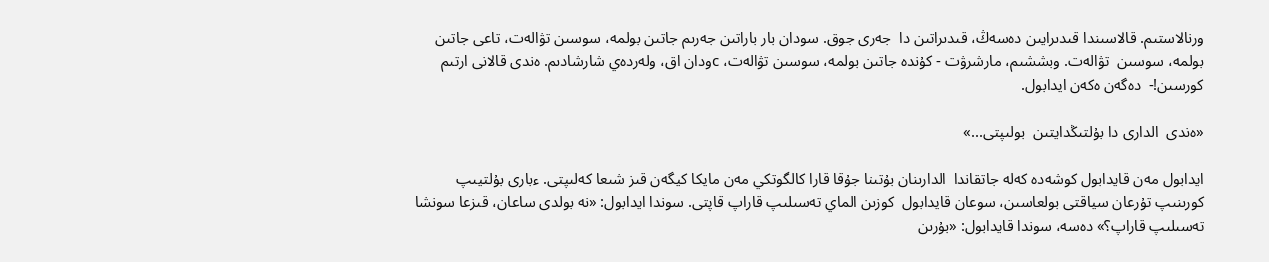ورنالاستىم. قالاسىندا قىدىرايىن دەسەڭ، قىدىراتىن دا  جەرى جوق. سودان بار باراتىن جەرىم جاتىن بولمە، سوسىن تۋالەت، تاعى جاتىن بولمە، سوسىن  تۋالەت. وبششىم، مارشرۋت - كۇندە جاتىن بولمە، سوسىن تۋالەت، cودان اق، ولەردەي شارشادىم. ەندى قالانى ارتىم كورسىن!-  دەگەن ەكەن ايدابول.

«ەندى  الدارى دا بۇلتىڭدايتىن  بولىپتى...»

ايدابول مەن قايدابول كوشەدە كەلە جاتقاندا  الدارىنان بۇتىنا جۇقا قارا كالگوتكي مەن مايكا كيگەن قىز شىعا كەلىپتى. ءبارى بۇلتيىپ كورىنىپ تۇرعان سياقتى بولعاسىن، سوعان قايدابول  كوزىن الماي تەسىلىپ قاراپ قاپتى. سوندا ايدابول: «نە بولدى ساعان، قىزعا سونشا تەسىلىپ قاراپ؟» دەسە، سوندا قايدابول: «بۇرىن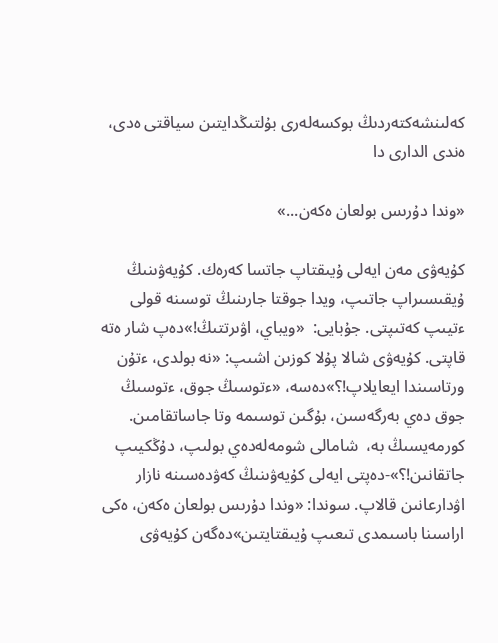كەلىنشەكتەردىڭ بوكسەلەرى بۇلتىڭدايتىن سياقتى ەدى، ەندى الدارى دا

«وندا دۇرىس بولعان ەكەن...»

كۇيەۋى مەن ايەلى ۇيىقتاپ جاتسا كەرەك. كۇيەۋىنىڭ ۇيقىسىراپ جاتىپ، ويدا جوقتا جارىنىڭ توسىنە قولى ءتيىپ كەتىپتى. جۇبايى:  «ويباي، اۋىرتتىڭ!»دەپ شار ەتە قاپتى. كۇيەۋى شالا پۇلا كوزىن اشىپ: «نە بولدى، ءتۇن ورتاسىندا ايعايلاپ!؟»دەسە، «ءتوسىڭ جوق، ءتوسىڭ جوق دەي بەرگەسىن، بۇگىن توسىمە وتا جاساتقامىن. كورمەيسىڭ بە،  شامالى شومەلەدەي بولىپ، دۇڭكيىپ جاتقانىن!؟»-دەپتى ايەلى كۇيەۋىنىڭ كەۋدەسىنە نازار اۋدارعانىن قالاپ. سوندا: «وندا دۇرىس بولعان ەكەن، ەكى اراسىنا باسىمدى تىعىپ ۇيىقتايتىن»دەگەن كۇيەۋى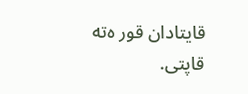قايتادان قور ەتە قاپتى.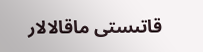قاتىستى ماقالالار